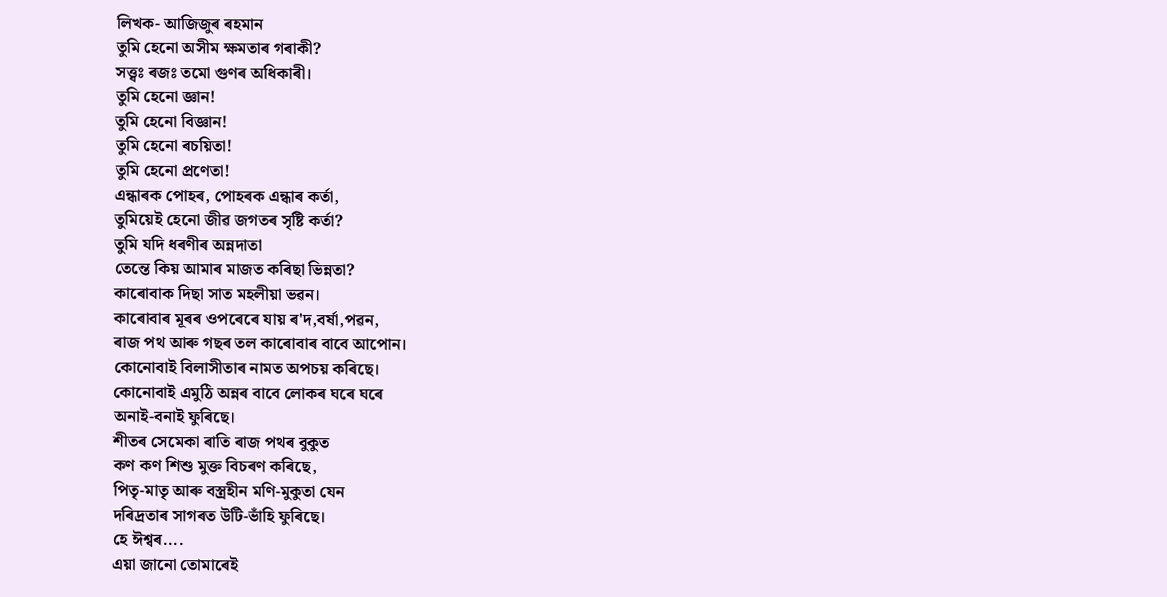লিখক- আজিজুৰ ৰহমান
তুমি হেনো অসীম ক্ষমতাৰ গৰাকী?
সত্ত্বঃ ৰজঃ তমো গুণৰ অধিকাৰী।
তুমি হেনো জ্ঞান!
তুমি হেনো বিজ্ঞান!
তুমি হেনো ৰচয়িতা!
তুমি হেনো প্ৰণেতা!
এন্ধাৰক পোহৰ, পোহৰক এন্ধাৰ কৰ্তা,
তুমিয়েই হেনো জীৱ জগতৰ সৃষ্টি কৰ্তা?
তুমি যদি ধৰণীৰ অন্নদাতা
তেন্তে কিয় আমাৰ মাজত কৰিছা ভিন্নতা?
কাৰোবাক দিছা সাত মহলীয়া ভৱন।
কাৰোবাৰ মূৰৰ ওপৰেৰে যায় ৰ'দ,বৰ্ষা,পৱন,
ৰাজ পথ আৰু গছৰ তল কাৰোবাৰ বাবে আপোন।
কোনোবাই বিলাসীতাৰ নামত অপচয় কৰিছে।
কোনোবাই এমুঠি অন্নৰ বাবে লোকৰ ঘৰে ঘৰে
অনাই-বনাই ফুৰিছে।
শীতৰ সেমেকা ৰাতি ৰাজ পথৰ বুকুত
কণ কণ শিশু মুক্ত বিচৰণ কৰিছে,
পিতৃ-মাতৃ আৰু বস্ত্ৰহীন মণি-মুকুতা যেন
দৰিদ্ৰতাৰ সাগৰত উটি-ভাঁহি ফুৰিছে।
হে ঈশ্বৰ....
এয়া জানো তোমাৰেই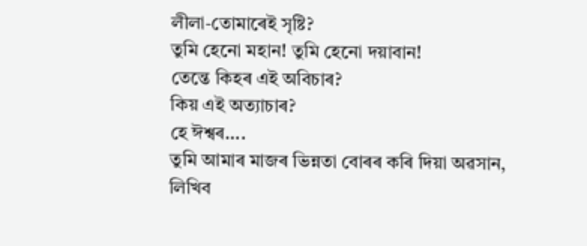লীলা-তোমাৰেই সৃষ্টি?
তুমি হেনো মহান! তুমি হেনো দয়াবান!
তেন্তে কিহৰ এই অবিচাৰ?
কিয় এই অত্যাচাৰ?
হে ঈশ্বৰ....
তুমি আমাৰ মাজৰ ভিন্নতা বোৰৰ কৰি দিয়া অৱসান,
লিখিব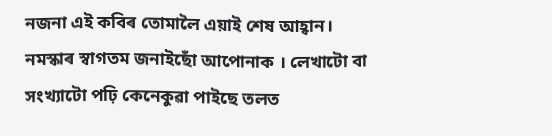নজনা এই কবিৰ তোমালৈ এয়াই শেষ আহ্বান।
নমস্কাৰ স্বাগতম জনাইছোঁ আপোনাক । লেখাটো বা সংখ্যাটো পঢ়ি কেনেকুৱা পাইছে তলত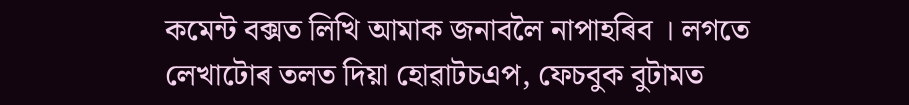কমেন্ট বক্সত লিখি আমাক জনাবলৈ নাপাহৰিব । লগতে লেখাটোৰ তলত দিয়া হোৱাটচএপ, ফেচবুক বুটামত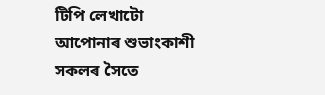টিপি লেখাটো আপোনাৰ শুভাংকাশী সকলৰ সৈতে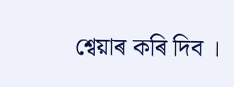শ্বেয়াৰ কৰি দিব ।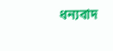ধন্যবাদ